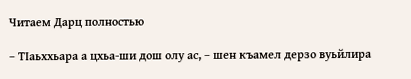Читаем Дарц полностью

– ТIаьххьара а цхьа-ши дош олу ас, – шен къамел дерзо вуьйлира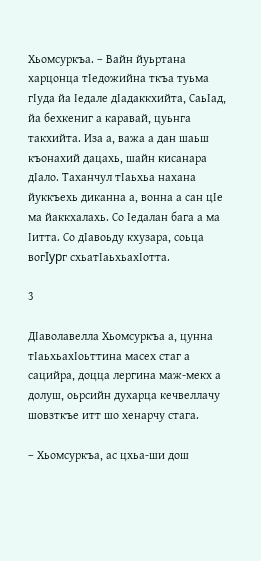Хьомсуркъа. – Вайн йуьртана харцонца тIедожийна ткъа туьма гIуда йа Iедале дIадаккхийта, СаьIад, йа бехкениг а каравай, цуьнга такхийта. Иза а, важа а дан шаьш къонахий дацахь, шайн кисанара дIало. Таханчул тIаьхьа нахана йуккъехь диканна а, вонна а сан цIе ма йаккхалахь. Со Iедалан бага а ма Iитта. Со дIавоьду кхузара, соьца вoгIypг схьатIаьхьахIотта.

3

ДIаволавелла Хьомсуркъа а, цунна тIаьхьахIоьттина масех стаг а сацийра, доцца лергина маж-мекх а долуш, оьрсийн духарца кечвеллачу шовзткъе итт шо хенарчу стага.

– Хьомсуркъа, ас цхьа-ши дош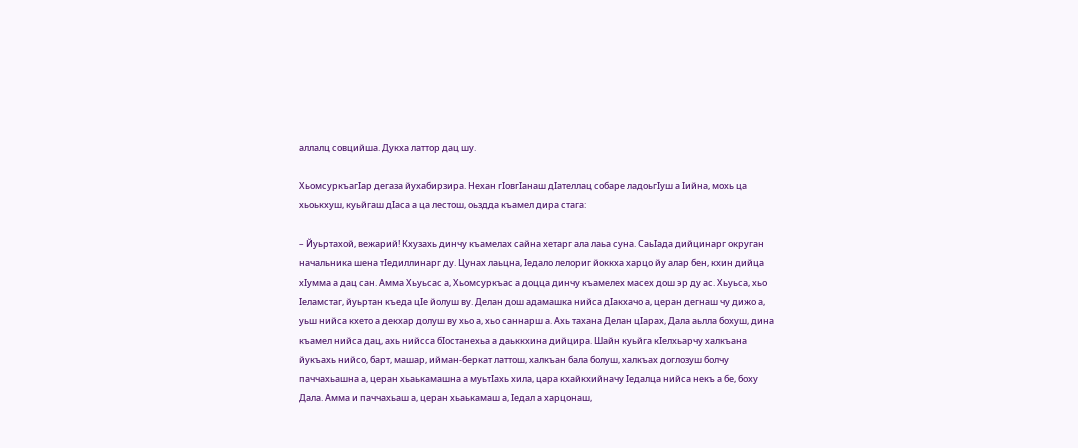аллалц совцийша. Дукха латтор дац шу.

ХьомсуркъагIар дегаза йухабирзира. Нехан гIовгIанаш дIателлац собаре ладоьгIуш а Iийна, мохь ца хьоькхуш, куьйгаш дIаса а ца лестош, оьздда къамел дира стага:

– Йуьртахой, вежарий! Кхузахь динчу къамелах сайна хетарг ала лаьа суна. СаьIада дийцинарг округан начальника шена тIедиллинарг ду. Цунах лаьцна, Iедало лелориг йоккха харцо йу алар бен, кхин дийца хIyммa а дац сан. Амма Хьуьсас а, Хьомсуркъас а доцца динчу къамелех масех дош эр ду ас. Хьуьса, хьо Iеламстаг, йуьртан къеда цIе йолуш ву. Делан дош адамашка нийса дIакхачо а, церан дегнаш чу дижо а, уьш нийса кхето а декхар долуш ву хьо а, хьо саннарш а. Ахь тахана Делан цIарах, Дала аьлла бохуш, дина къамел нийса дац, ахь нийсса бIостанехьа а даьккхина дийцира. Шайн куьйга кIелхьарчу халкъана йукъахь нийсо, барт, машар, ийман-беркат латтош, халкъан бала болуш, халкъах доглозуш болчу паччахьашна а, церан хьаькамашна а муьтIахь хила, цара кхайкхийначу Iедалца нийса некъ а бе, боху Дала. Амма и паччахьаш а, церан хьаькамаш а, Iедал а харцонаш,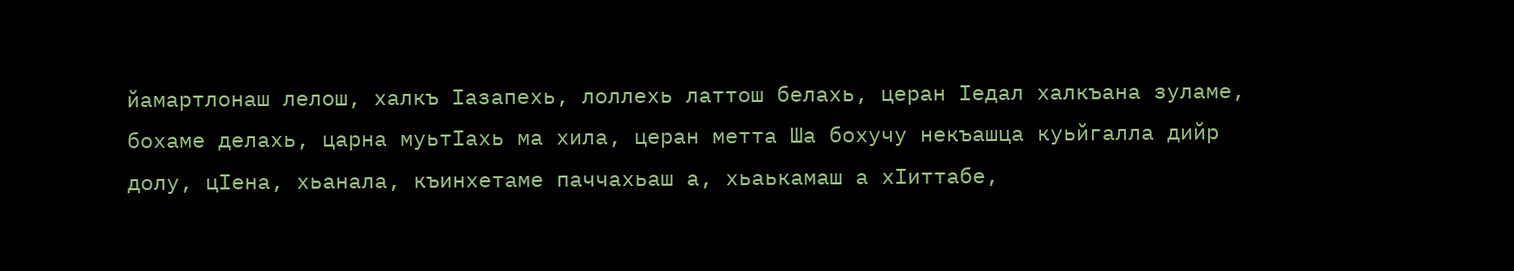йамартлонаш лелош, халкъ Iазапехь, лоллехь латтош белахь, церан Iедал халкъана зуламе, бохаме делахь, царна муьтIахь ма хила, церан метта Ша бохучу некъашца куьйгалла дийр долу, цIена, хьанала, къинхетаме паччахьаш а, хьаькамаш а хIиттабе,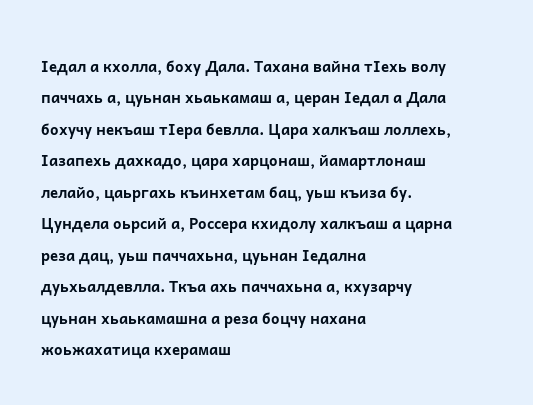Iедал а кхолла, боху Дала. Тахана вайна тIехь волу паччахь а, цуьнан хьаькамаш а, церан Iедал а Дала бохучу некъаш тIера бевлла. Цара халкъаш лоллехь, Iазапехь дахкадо, цара харцонаш, йамартлонаш лелайо, цаьргахь къинхетам бац, уьш къиза бу. Цундела оьрсий а, Россера кхидолу халкъаш а царна реза дац, уьш паччахьна, цуьнан Iедална дуьхьалдевлла. Ткъа ахь паччахьна а, кхузарчу цуьнан хьаькамашна а реза боцчу нахана жоьжахатица кхерамаш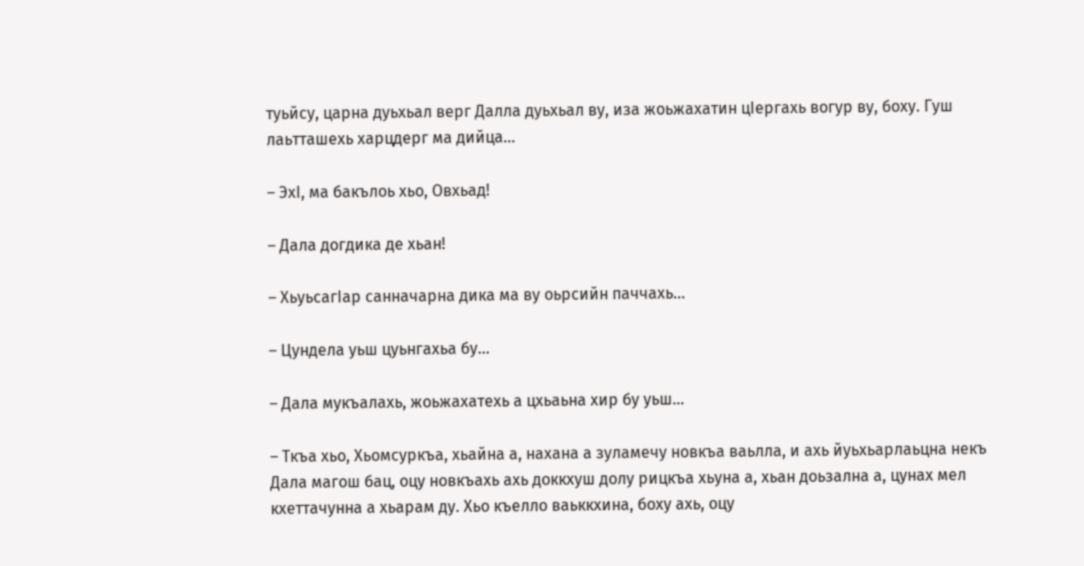туьйсу, царна дуьхьал верг Далла дуьхьал ву, иза жоьжахатин цIергахь вогур ву, боху. Гуш лаьтташехь харцдерг ма дийца…

– ЭхI, ма бакълоь хьо, Овхьад!

– Дала догдика де хьан!

– ХьуьсагIар санначарна дика ма ву оьрсийн паччахь…

– Цундела уьш цуьнгахьа бу…

– Дала мукъалахь, жоьжахатехь а цхьаьна хир бу уьш…

– Ткъа хьо, Хьомсуркъа, хьайна а, нахана а зуламечу новкъа ваьлла, и ахь йуьхьарлаьцна некъ Дала магош бац, оцу новкъахь ахь доккхуш долу рицкъа хьуна а, хьан доьзална а, цунах мел кхеттачунна а хьарам ду. Хьо къелло ваьккхина, боху ахь, оцу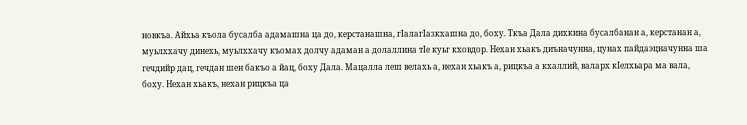новкъа. Айхьа къола бусалба адамашна ца до, керстанашна, гIалагIазкхашна до, боху. Ткъа Дала дихкина бусалбанан а, керстанан а, муьлххачу динехь, муьлххачу къомах долчу адаман а долаллина тIе куьг кховдор. Нехан хьакъ диъначунна, цунах пайдаэцначунна ша гечдийр дац, гечдан шен бакъо а йац, боху Дала. Мацалла леш велахь а, нехан хьакъ а, рицкъа а кхаллий, валарх кIелхьара ма вала, боху. Нехан хьакъ, нехан рицкъа ца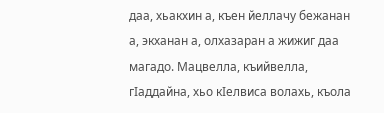даа, хьакхин а, къен йеллачу бежанан а, экханан а, олхазаран а жижиг даа магадо. Мацвелла, къийвелла, гIаддайна, хьо кIелвиса волахь, къола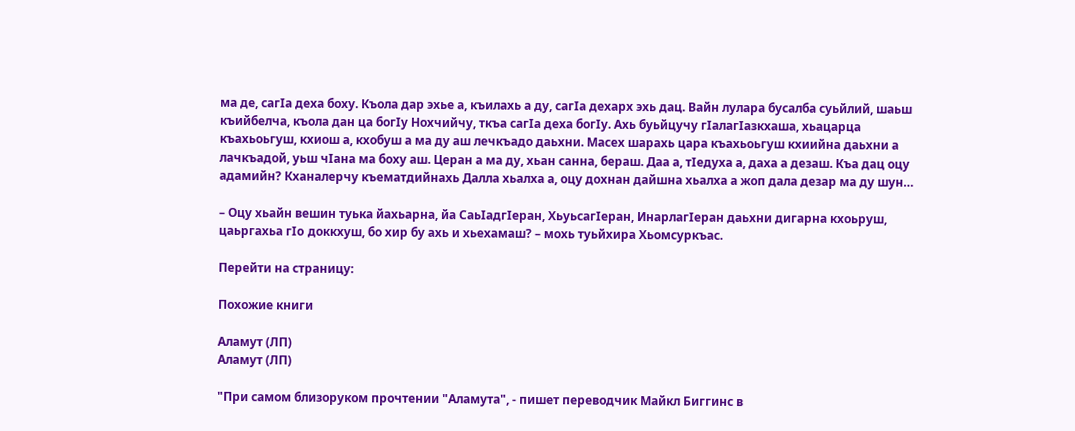ма де, сагIа деха боху. Къола дар эхье а, къилахь а ду, сагIа дехарх эхь дац. Вайн лулара бусалба суьйлий, шаьш къийбелча, къола дан ца богIу Нохчийчу, ткъа caгIa деха богIу. Ахь буьйцучу гIалагIазкхаша, хьацарца къахьоьгуш, кхиош а, кхобуш а ма ду аш лечкъадо даьхни. Масех шарахь цара къахьоьгуш кхиийна даьхни а лачкъадой, уьш чIана ма боху аш. Церан а ма ду, хьан санна, бераш. Даа а, тIедуха а, даха а дезаш. Къа дац оцу адамийн? Кханалерчу къематдийнахь Далла хьалха а, оцу дохнан дайшна хьалха а жоп дала дезар ма ду шун…

– Оцу хьайн вешин туька йахьарна, йа СаьIадгIеран, ХьуьсагIеран, ИнарлагIеран даьхни дигарна кхоьруш, цаьргахьа гIo доккхуш, бо хир бу ахь и хьехамаш? – мохь туьйхира Хьомсуркъас.

Перейти на страницу:

Похожие книги

Аламут (ЛП)
Аламут (ЛП)

"При самом близоруком прочтении "Аламута", - пишет переводчик Майкл Биггинс в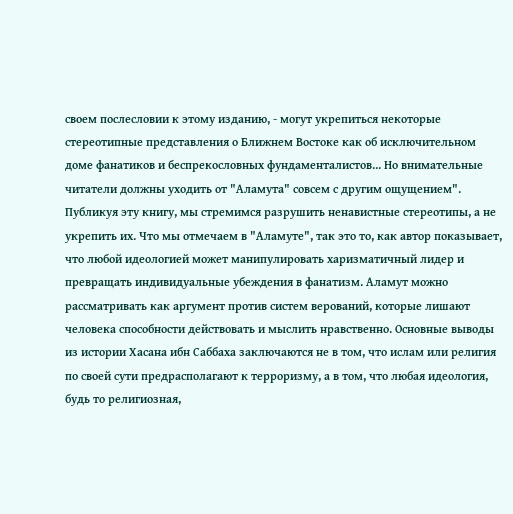своем послесловии к этому изданию, - могут укрепиться некоторые стереотипные представления о Ближнем Востоке как об исключительном доме фанатиков и беспрекословных фундаменталистов... Но внимательные читатели должны уходить от "Аламута" совсем с другим ощущением".   Публикуя эту книгу, мы стремимся разрушить ненавистные стереотипы, а не укрепить их. Что мы отмечаем в "Аламуте", так это то, как автор показывает, что любой идеологией может манипулировать харизматичный лидер и превращать индивидуальные убеждения в фанатизм. Аламут можно рассматривать как аргумент против систем верований, которые лишают человека способности действовать и мыслить нравственно. Основные выводы из истории Хасана ибн Саббаха заключаются не в том, что ислам или религия по своей сути предрасполагают к терроризму, а в том, что любая идеология, будь то религиозная,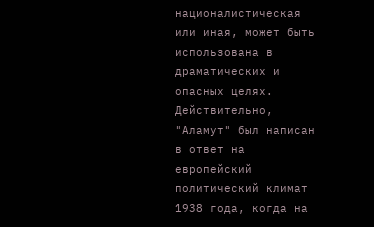националистическая или иная, может быть использована в драматических и опасных целях. Действительно, "Аламут" был написан в ответ на европейский политический климат 1938 года, когда на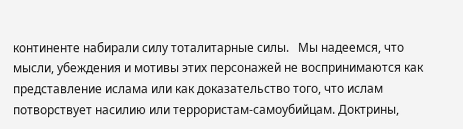континенте набирали силу тоталитарные силы.   Мы надеемся, что мысли, убеждения и мотивы этих персонажей не воспринимаются как представление ислама или как доказательство того, что ислам потворствует насилию или террористам-самоубийцам. Доктрины,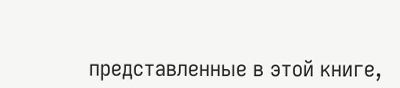представленные в этой книге,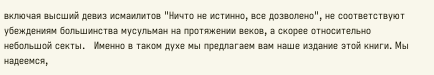включая высший девиз исмаилитов "Ничто не истинно, все дозволено", не соответствуют убеждениям большинства мусульман на протяжении веков, а скорее относительно небольшой секты.   Именно в таком духе мы предлагаем вам наше издание этой книги. Мы надеемся,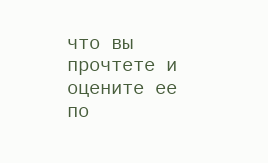что вы прочтете и оцените ее по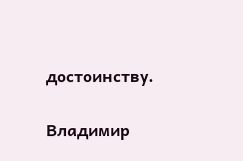достоинству.

Владимир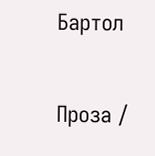Бартол

Проза /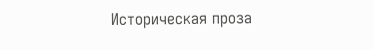Историческая проза